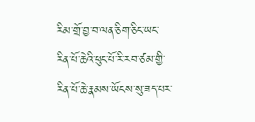རིམ་གྲོ་བྱ་བ་ལན་ཅིག་ཅིང་ཡང་རིན་པོ་ཆེའི་ཕུང་པོ་རི་རབ་ཙམ་གྱི་རིན་པོ་ཆེ་རྣམས་ཡོངས་སུ་ཟད་པར་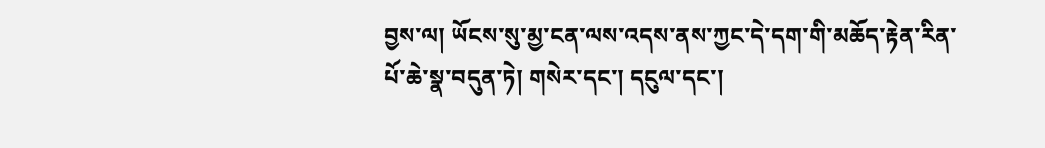བྱས་ལ། ཡོངས་སུ་མྱ་ངན་ལས་འདས་ནས་ཀྱང་དེ་དག་གི་མཆོད་རྟེན་རིན་པོ་ཆེ་སྣ་བདུན་ཏེ། གསེར་དང་། དངུལ་དང་།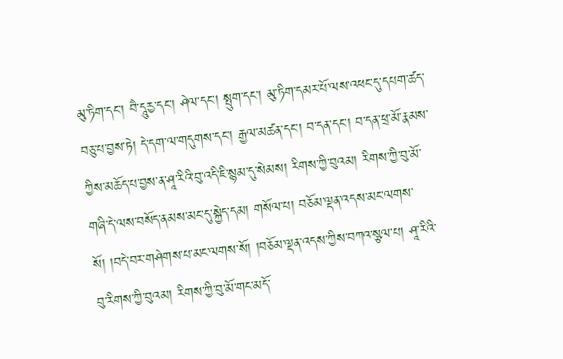མུ་ཏིག་དང་། བཻ་དཱུརྱ་དང་། ཤེལ་དང་། སྤུག་དང་། མུ་ཏིག་དམར་པོ་ལས་འཕང་དུ་དཔག་ཚད་བཅུ་པ་བྱས་ཏེ། དེ་དག་ལ་གདུགས་དང་། རྒྱལ་མཚན་དང་། བ་དན་དང་། བ་དན་ཕྲ་མོ་རྣམས་ཀྱིས་མཆོད་པ་བྱས་ན་ཤཱ་རིའི་བུ་འདི་ཇི་སྙམ་དུ་སེམས། རིགས་ཀྱི་བུའམ། རིགས་ཀྱི་བུ་མོ་གཞི་དེ་ལས་བསོད་ནམས་མང་དུ་སྐྱེད་དམ། གསོལ་པ། བཅོམ་ལྡན་འདས་མང་ལགས་སོ། །བདེ་བར་གཤེགས་པ་མང་ལགས་སོ། །བཅོམ་ལྡན་འདས་ཀྱིས་བཀའ་སྩལ་པ། ཤཱ་རིའི་བུ་རིགས་ཀྱི་བུའམ། རིགས་ཀྱི་བུ་མོ་གང་མདོ་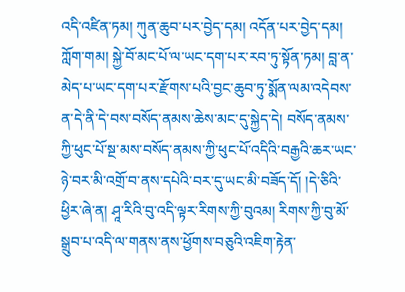འདི་འཛིན་ཏམ། ཀུན་ཆུབ་པར་བྱེད་དམ། འདོན་པར་བྱེད་དམ། ཀློག་གམ། སྐྱེ་བོ་མང་པོ་ལ་ཡང་དག་པར་རབ་ཏུ་སྟོན་ཏམ། བླ་ན་མེད་པ་ཡང་དག་པར་རྫོགས་པའི་བྱང་ཆུབ་ཏུ་སྨོན་ལམ་འདེབས་ན་དེ་ནི་དེ་བས་བསོད་ནམས་ཆེས་མང་དུ་སྐྱེད་དེ། བསོད་ནམས་ཀྱི་ཕུང་པོ་སྔ་མས་བསོད་ནམས་ཀྱི་ཕུང་པོ་འདིའི་བརྒྱའི་ཆར་ཡང་ཉེ་བར་མི་འགྲོ་བ་ནས་དཔེའི་བར་དུ་ཡང་མི་བཟོད་དོ། །དེ་ཅིའི་ཕྱིར་ཞེ་ན། ཤཱ་རིའི་བུ་འདི་ལྟར་རིགས་ཀྱི་བུའམ། རིགས་ཀྱི་བུ་མོ་སྒྲུབ་པ་འདི་ལ་གནས་ནས་ཕྱོགས་བཅུའི་འཇིག་རྟེན་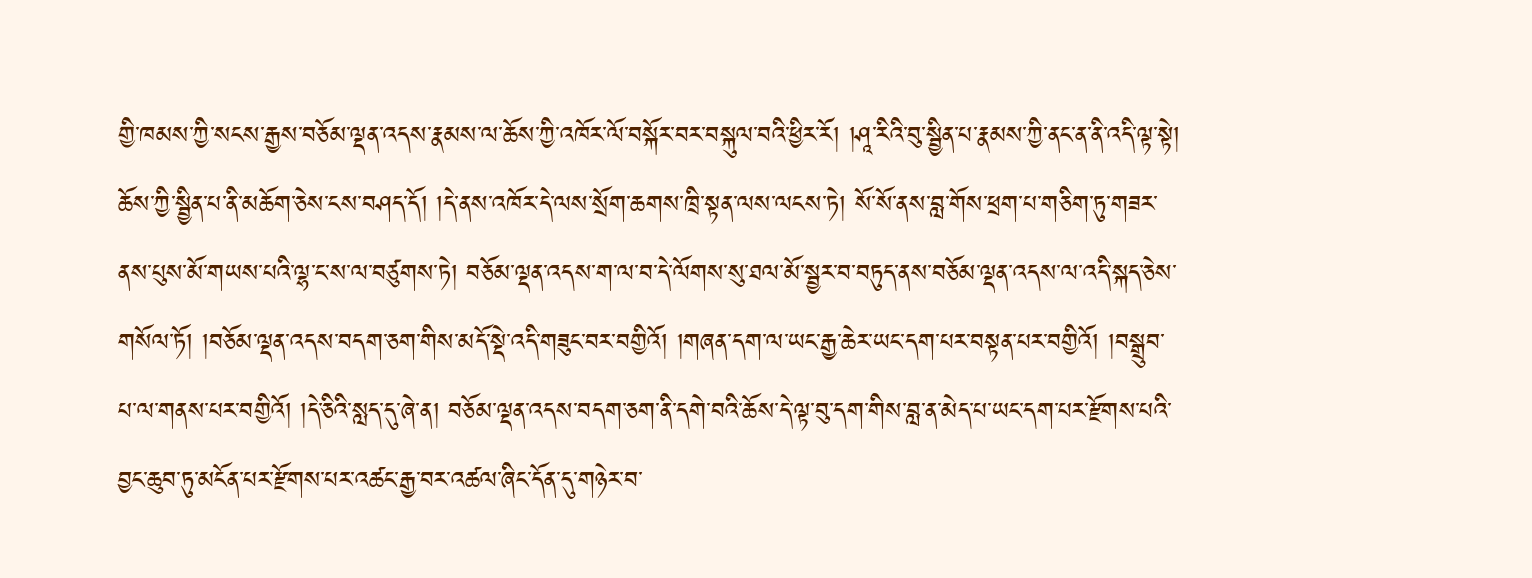གྱི་ཁམས་ཀྱི་སངས་རྒྱས་བཅོམ་ལྡན་འདས་རྣམས་ལ་ཆོས་ཀྱི་འཁོར་ལོ་བསྐོར་བར་བསྐུལ་བའི་ཕྱིར་རོ། །ཤཱ་རིའི་བུ་སྦྱིན་པ་རྣམས་ཀྱི་ནང་ན་ནི་འདི་ལྟ་སྟེ། ཆོས་ཀྱི་སྦྱིན་པ་ནི་མཆོག་ཅེས་ངས་བཤད་དོ། །དེ་ནས་འཁོར་དེ་ལས་སྲོག་ཆགས་ཁྲི་སྟན་ལས་ལངས་ཏེ། སོ་སོ་ནས་བླ་གོས་ཕྲག་པ་གཅིག་ཏུ་གཟར་ནས་པུས་མོ་གཡས་པའི་ལྷ་ང་ས་ལ་བཙུགས་ཏེ། བཅོམ་ལྡན་འདས་ག་ལ་བ་དེ་ལོགས་སུ་ཐལ་མོ་སྦྱར་བ་བཏུད་ནས་བཅོམ་ལྡན་འདས་ལ་འདི་སྐད་ཅེས་གསོལ་ཏོ། །བཅོམ་ལྡན་འདས་བདག་ཅག་གིས་མདོ་སྡེ་འདི་གཟུང་བར་བགྱིའོ། །གཞན་དག་ལ་ཡང་རྒྱ་ཆེར་ཡང་དག་པར་བསྟན་པར་བགྱིའོ། །བསྒྲུབ་པ་ལ་གནས་པར་བགྱིའོ། །དེ་ཅིའི་སླད་དུ་ཞེ་ན། བཅོམ་ལྡན་འདས་བདག་ཅག་ནི་དགེ་བའི་ཆོས་དེ་ལྟ་བུ་དག་གིས་བླ་ན་མེད་པ་ཡང་དག་པར་རྫོགས་པའི་བྱང་ཆུབ་ཏུ་མངོན་པར་རྫོགས་པར་འཚང་རྒྱ་བར་འཚལ་ཞིང་དོན་དུ་གཉེར་བ་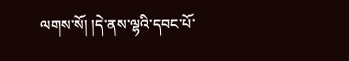ལགས་སོ། །དེ་ནས་ལྷའི་དབང་པོ་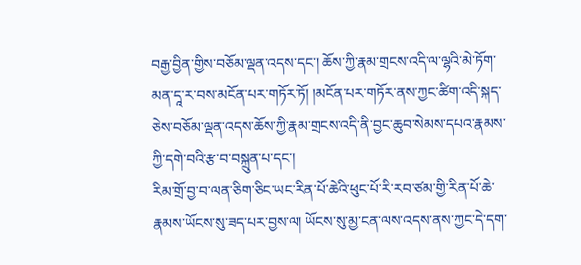བརྒྱ་བྱིན་གྱིས་བཅོམ་ལྡན་འདས་དང་། ཆོས་ཀྱི་རྣམ་གྲངས་འདི་ལ་ལྷའི་མེ་ཏོག་མན་དཱ་ར་བས་མངོན་པར་གཏོར་ཏོ། །མངོན་པར་གཏོར་ནས་ཀྱང་ཚིག་འདི་སྐད་ཅེས་བཅོམ་ལྡན་འདས་ཆོས་ཀྱི་རྣམ་གྲངས་འདི་ནི་བྱང་ཆུབ་སེམས་དཔའ་རྣམས་ཀྱི་དགེ་བའི་རྩ་བ་བསྐྲུན་པ་དང་།
རིམ་གྲོ་བྱ་བ་ལན་ཅིག་ཅིང་ཡང་རིན་པོ་ཆེའི་ཕུང་པོ་རི་རབ་ཙམ་གྱི་རིན་པོ་ཆེ་རྣམས་ཡོངས་སུ་ཟད་པར་བྱས་ལ། ཡོངས་སུ་མྱ་ངན་ལས་འདས་ནས་ཀྱང་དེ་དག་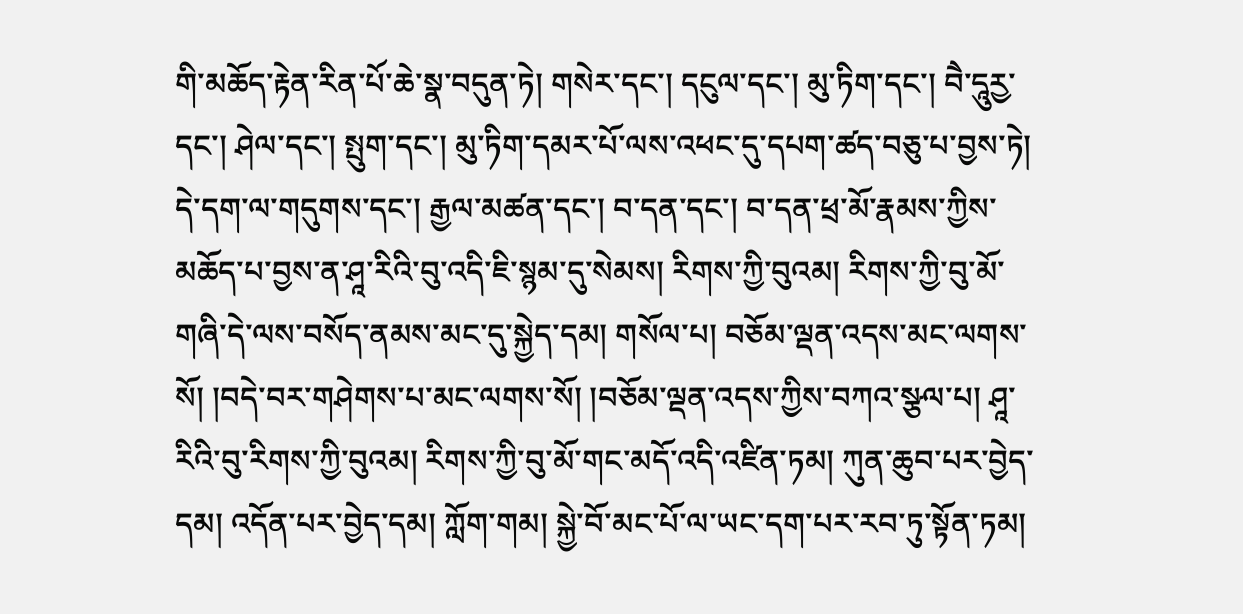གི་མཆོད་རྟེན་རིན་པོ་ཆེ་སྣ་བདུན་ཏེ། གསེར་དང་། དངུལ་དང་། མུ་ཏིག་དང་། བཻ་དཱུརྱ་དང་། ཤེལ་དང་། སྤུག་དང་། མུ་ཏིག་དམར་པོ་ལས་འཕང་དུ་དཔག་ཚད་བཅུ་པ་བྱས་ཏེ། དེ་དག་ལ་གདུགས་དང་། རྒྱལ་མཚན་དང་། བ་དན་དང་། བ་དན་ཕྲ་མོ་རྣམས་ཀྱིས་མཆོད་པ་བྱས་ན་ཤཱ་རིའི་བུ་འདི་ཇི་སྙམ་དུ་སེམས། རིགས་ཀྱི་བུའམ། རིགས་ཀྱི་བུ་མོ་གཞི་དེ་ལས་བསོད་ནམས་མང་དུ་སྐྱེད་དམ། གསོལ་པ། བཅོམ་ལྡན་འདས་མང་ལགས་སོ། །བདེ་བར་གཤེགས་པ་མང་ལགས་སོ། །བཅོམ་ལྡན་འདས་ཀྱིས་བཀའ་སྩལ་པ། ཤཱ་རིའི་བུ་རིགས་ཀྱི་བུའམ། རིགས་ཀྱི་བུ་མོ་གང་མདོ་འདི་འཛིན་ཏམ། ཀུན་ཆུབ་པར་བྱེད་དམ། འདོན་པར་བྱེད་དམ། ཀློག་གམ། སྐྱེ་བོ་མང་པོ་ལ་ཡང་དག་པར་རབ་ཏུ་སྟོན་ཏམ།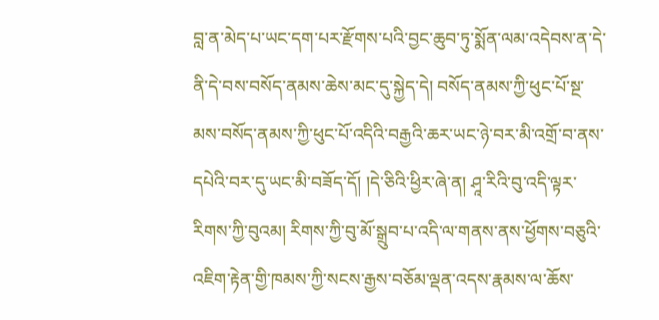བླ་ན་མེད་པ་ཡང་དག་པར་རྫོགས་པའི་བྱང་ཆུབ་ཏུ་སྨོན་ལམ་འདེབས་ན་དེ་ནི་དེ་བས་བསོད་ནམས་ཆེས་མང་དུ་སྐྱེད་དེ། བསོད་ནམས་ཀྱི་ཕུང་པོ་སྔ་མས་བསོད་ནམས་ཀྱི་ཕུང་པོ་འདིའི་བརྒྱའི་ཆར་ཡང་ཉེ་བར་མི་འགྲོ་བ་ནས་དཔེའི་བར་དུ་ཡང་མི་བཟོད་དོ། །དེ་ཅིའི་ཕྱིར་ཞེ་ན། ཤཱ་རིའི་བུ་འདི་ལྟར་རིགས་ཀྱི་བུའམ། རིགས་ཀྱི་བུ་མོ་སྒྲུབ་པ་འདི་ལ་གནས་ནས་ཕྱོགས་བཅུའི་འཇིག་རྟེན་གྱི་ཁམས་ཀྱི་སངས་རྒྱས་བཅོམ་ལྡན་འདས་རྣམས་ལ་ཆོས་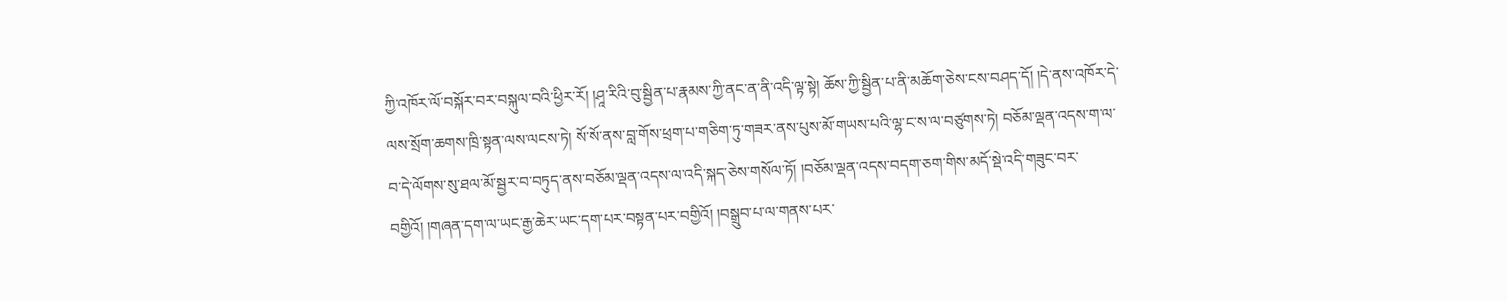ཀྱི་འཁོར་ལོ་བསྐོར་བར་བསྐུལ་བའི་ཕྱིར་རོ། །ཤཱ་རིའི་བུ་སྦྱིན་པ་རྣམས་ཀྱི་ནང་ན་ནི་འདི་ལྟ་སྟེ། ཆོས་ཀྱི་སྦྱིན་པ་ནི་མཆོག་ཅེས་ངས་བཤད་དོ། །དེ་ནས་འཁོར་དེ་ལས་སྲོག་ཆགས་ཁྲི་སྟན་ལས་ལངས་ཏེ། སོ་སོ་ནས་བླ་གོས་ཕྲག་པ་གཅིག་ཏུ་གཟར་ནས་པུས་མོ་གཡས་པའི་ལྷ་ང་ས་ལ་བཙུགས་ཏེ། བཅོམ་ལྡན་འདས་ག་ལ་བ་དེ་ལོགས་སུ་ཐལ་མོ་སྦྱར་བ་བཏུད་ནས་བཅོམ་ལྡན་འདས་ལ་འདི་སྐད་ཅེས་གསོལ་ཏོ། །བཅོམ་ལྡན་འདས་བདག་ཅག་གིས་མདོ་སྡེ་འདི་གཟུང་བར་བགྱིའོ། །གཞན་དག་ལ་ཡང་རྒྱ་ཆེར་ཡང་དག་པར་བསྟན་པར་བགྱིའོ། །བསྒྲུབ་པ་ལ་གནས་པར་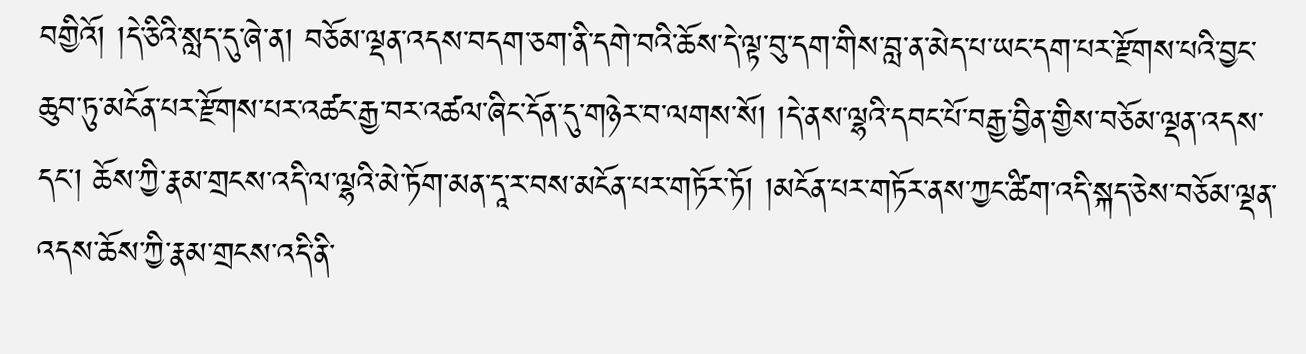བགྱིའོ། །དེ་ཅིའི་སླད་དུ་ཞེ་ན། བཅོམ་ལྡན་འདས་བདག་ཅག་ནི་དགེ་བའི་ཆོས་དེ་ལྟ་བུ་དག་གིས་བླ་ན་མེད་པ་ཡང་དག་པར་རྫོགས་པའི་བྱང་ཆུབ་ཏུ་མངོན་པར་རྫོགས་པར་འཚང་རྒྱ་བར་འཚལ་ཞིང་དོན་དུ་གཉེར་བ་ལགས་སོ། །དེ་ནས་ལྷའི་དབང་པོ་བརྒྱ་བྱིན་གྱིས་བཅོམ་ལྡན་འདས་དང་། ཆོས་ཀྱི་རྣམ་གྲངས་འདི་ལ་ལྷའི་མེ་ཏོག་མན་དཱ་ར་བས་མངོན་པར་གཏོར་ཏོ། །མངོན་པར་གཏོར་ནས་ཀྱང་ཚིག་འདི་སྐད་ཅེས་བཅོམ་ལྡན་འདས་ཆོས་ཀྱི་རྣམ་གྲངས་འདི་ནི་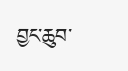བྱང་ཆུབ་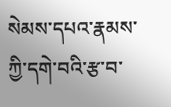སེམས་དཔའ་རྣམས་ཀྱི་དགེ་བའི་རྩ་བ་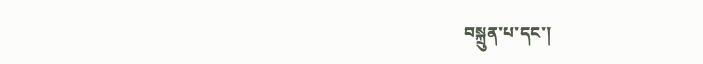བསྐྲུན་པ་དང་།